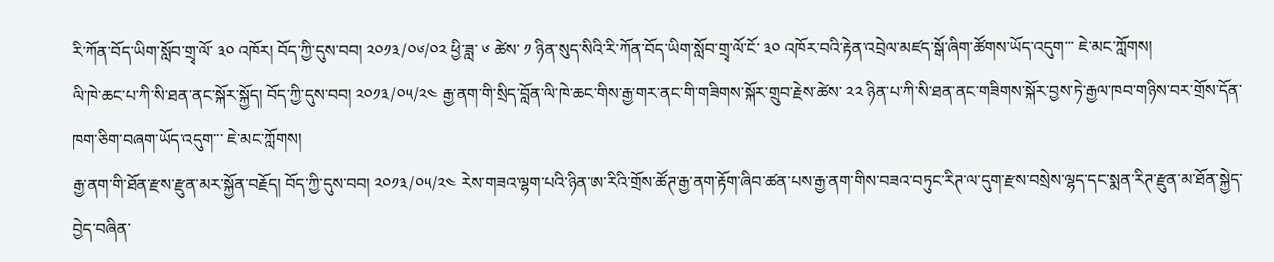རི་ཀོན་བོད་ཡིག་སློབ་གྲྭ་ལོ་ ༣༠ འཁོར། བོད་ཀྱི་དུས་བབ། ༢༠༡༣/༠༦/༠༢ ཕྱི་ཟླ་ ༦ ཚེས་ ༡ ཉིན་སུད་སིའི་རི་ཀོན་བོད་ཡིག་སློབ་གྲྭ་ལོ་ངོ་ ༣༠ འཁོར་བའི་རྟེན་འབྲེལ་མཛད་སྒོ་ཞིག་ཚོགས་ཡོད་འདུག་་་ ཇེ་མང་ཀློགས།
ལི་ཁེ་ཆང་པ་ཀི་སི་ཐན་ནང་སྐོར་སྐྱོད། བོད་ཀྱི་དུས་བབ། ༢༠༡༣/༠༥/༢༤ རྒྱ་ནག་གི་སྲིད་བློན་ལི་ཁེ་ཆང་གིས་རྒྱ་གར་ནང་གི་གཟིགས་སྐོར་གྲུབ་རྗེས་ཚེས་ ༢༢ ཉིན་པ་ཀི་སི་ཐན་ནང་གཟིགས་སྐོར་བྱས་ཏེ་རྒྱལ་ཁབ་གཉིས་བར་གྲོས་དོན་ཁག་ཅིག་བཞག་ཡོད་འདུག་་་ ཇེ་མང་ཀློགས།
རྒྱ་ནག་གི་ཐོན་རྫས་རྫུན་མར་སྐྱོན་བརྗོད། བོད་ཀྱི་དུས་བབ། ༢༠༡༣/༠༥/༢༤ རེས་གཟའ་ལྷག་པའི་ཉིན་ཨ་རིའི་གྲོས་ཚོཊ་རྒྱ་ནག་རྟོག་ཞིབ་ཚན་པས་རྒྱ་ནག་གིས་བཟའ་བཏུང་རིཊ་ལ་དུག་རྫས་བསྲེས་ལྷད་དང་སྨན་རིཊ་རྫུན་མ་ཐོན་སྐྱེད་བྱེད་བཞིན་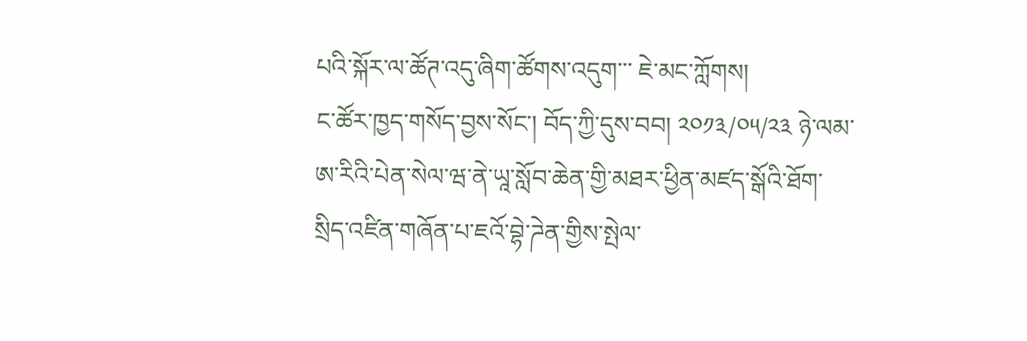པའི་སྐོར་ལ་ཚོཊ་འདུ་ཞིག་ཚོགས་འདུག་་་ ཇེ་མང་ཀློགས།
ང་ཚོར་ཁྱད་གསོད་བྱས་སོང་། བོད་ཀྱི་དུས་བབ། ༢༠༡༣/༠༥/༢༣ ཉེ་ལམ་ཨ་རིའི་པེན་སེལ་ཝ་ནེ་ཡཱ་སློབ་ཆེན་གྱི་མཐར་ཕྱིན་མཛད་སྒོའི་ཐོག་སྲིད་འཛིན་གཞོན་པ་ཇའོ་བྷེ་ཌེན་གྱིས་སྤེལ་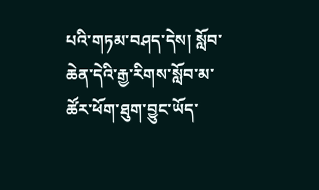པའི་གཏམ་བཤད་དེས། སློབ་ཆེན་དེའི་རྒྱ་རིགས་སློབ་མ་ཚོར་ཕོག་ཐུག་བྱུང་ཡོད་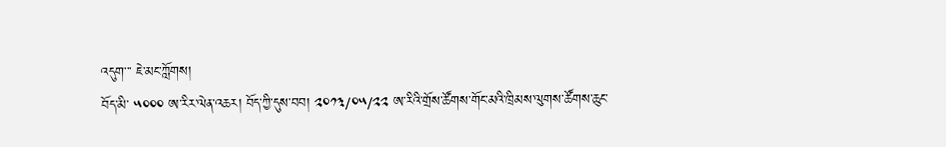འདུག་་་ ཇེ་མང་ཀློགས།
བོད་མི་ ༥༠༠༠ ཨ་རིར་ལེན་འཆར། བོད་ཀྱི་དུས་བབ། ༢༠༡༣/༠༥/༢༢ ཨ་རིའི་གྲོས་ཚོགས་གོང་མའི་ཁྲིམས་ལུགས་ཚོགས་ཆུང་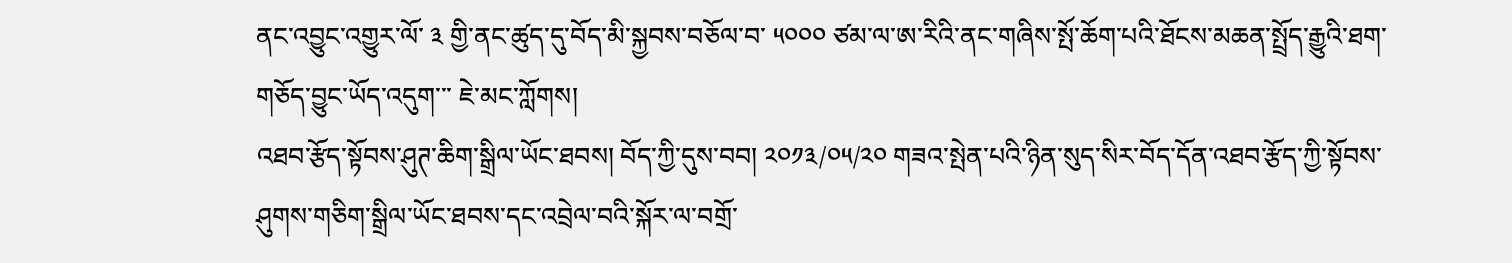ནང་འབྱུང་འགྱུར་ལོ་ ༣ གྱི་ནང་ཚུད་དུ་བོད་མི་སྐྱབས་བཅོལ་བ་ ༥༠༠༠ ཙམ་ལ་ཨ་རིའི་ནང་གཞིས་སྤོ་ཆོག་པའི་ཐོངས་མཆན་སྤྲོད་རྒྱུའི་ཐག་གཅོད་བྱུང་ཡོད་འདུག་་་ ཇེ་མང་ཀློགས།
འཐབ་རྩོད་སྟོབས་ཤུཊ་ཆིག་སྒྲིལ་ཡོང་ཐབས། བོད་ཀྱི་དུས་བབ། ༢༠༡༣/༠༥/༢༠ གཟའ་སྤེན་པའི་ཉིན་སུད་སིར་བོད་དོན་འཐབ་རྩོད་ཀྱི་སྟོབས་ཤུགས་གཅིག་སྒྲིལ་ཡོང་ཐབས་དང་འབྲེལ་བའི་སྐོར་ལ་བགྲོ་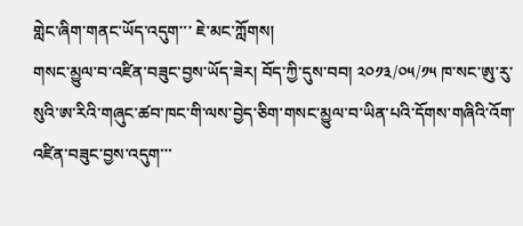གླེང་ཞིག་གནང་ཡོད་འདུག་་་ ཇེ་མང་ཀློགས།
གསང་མྱུལ་བ་འཛིན་བཟུང་བྱས་ཡོད་ཟེར། བོད་ཀྱི་དུས་བབ། ༢༠༡༣/༠༥/༡༥ ཁ་སང་ཨུ་རུ་སུའི་ཨ་རིའི་གཞུང་ཚབ་ཁང་གི་ལས་བྱེད་ཅིག་གསང་མྱུལ་བ་ཡིན་པའི་དོགས་གཞིའི་འོག་འཛིན་བཟུང་བྱས་འདུག་་་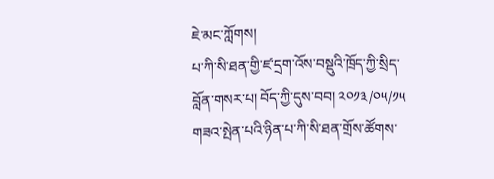ཇེ་མང་ཀློགས།
པ་ཀི་སི་ཐན་གྱི་ཛ་དྲག་འོས་བསྡུའི་ཁྲོད་ཀྱི་སྲིད་བློན་གསར་པ། བོད་ཀྱི་དུས་བབ། ༢༠༡༣/༠༥/༡༥ གཟའ་སྤེན་པའི་ཉིན་པ་ཀི་སི་ཐན་གྲོས་ཚོགས་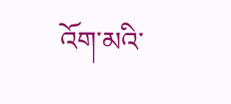འོག་མའི་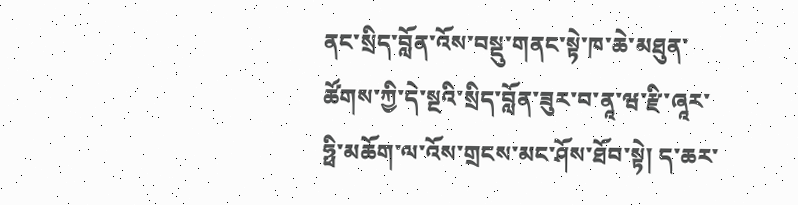ནང་སྲིད་བློན་འོས་བསྡུ་གནང་སྟེ་ཁ་ཆེ་མཐུན་ཚོགས་ཀྱི་དེ་སྔའི་སྲིད་བློན་ཟུར་བ་ནཱ་ཝ་རྫི་ཞཱར་ཧྥི་མཆོག་ལ་འོས་གྲངས་མང་ཤོས་ཐོབ་སྟེ། ད་ཆར་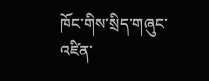ཁོང་གིས་སྲིད་གཞུང་འཛིན་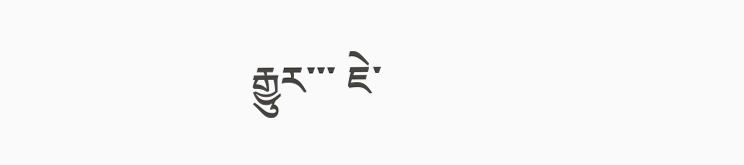རྒྱུར་་་ ཇེ་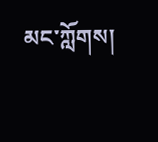མང་ཀློགས།